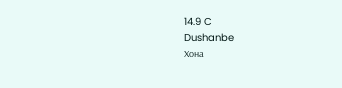14.9 C
Dushanbe
Хона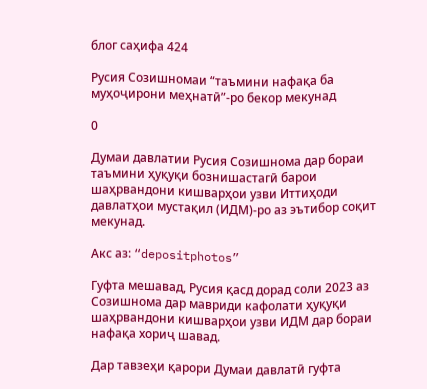блог саҳифа 424

Русия Созишномаи “таъмини нафақа ба муҳоҷирони меҳнатӣ”-ро бекор мекунад

0

Думаи давлатии Русия Созишнома дар бораи таъмини ҳуқуқи бознишастагӣ барои шаҳрвандони кишварҳои узви Иттиҳоди давлатҳои мустақил (ИДМ)-ро аз эътибор соқит мекунад.

Акс аз: “depositphotos”

Гуфта мешавад, Русия қасд дорад соли 2023 аз Созишнома дар мавриди кафолати ҳуқуқи шаҳрвандони кишварҳои узви ИДМ дар бораи нафақа хориҷ шавад.

Дар тавзеҳи қарори Думаи давлатӣ гуфта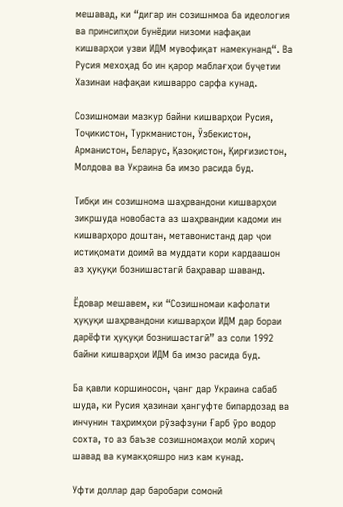мешавад, ки “дигар ин созишнмоа ба идеология ва принсипҳои бунёдии низоми нафақаи кишварҳои узви ИДМ мувофиқат намекунанд“. Ва Русия мехоҳад бо ин қарор маблағҳои буҷетии Хазинаи нафақаи кишварро сарфа кунад.

Созишномаи мазкур байни кишварҳои Русия, Тоҷикистон, Туркманистон, Ӯзбекистон, Арманистон, Беларус, Қазоқистон, Қирғизистон, Молдова ва Украина ба имзо расида буд.

Тибқи ин созишнома шаҳрвандони кишварҳои зикршуда новобаста аз шаҳрвандии кадоми ин кишварҳоро доштан, метавонистанд дар ҷои истиқомати доимӣ ва муддати кори кардаашон аз ҳуқуқи бознишастагӣ баҳравар шаванд.

Ёдовар мешавем, ки “Созишномаи кафолати ҳуқуқи шаҳрвандони кишварҳои ИДМ дар бораи дарёфти ҳуқуқи бознишастагӣ” аз соли 1992 байни кишварҳои ИДМ ба имзо расида буд.

Ба қавли коршиносон, ҷанг дар Украина сабаб шуда, ки Русия ҳазинаи ҳангуфте бипардозад ва инчунин таҳримҳои рӯзафзуни Ғарб ӯро водор сохта, то аз баъзе созишномаҳои молӣ хориҷ шавад ва кумакҳояшро низ кам кунад.

Уфти доллар дар баробари сомонӣ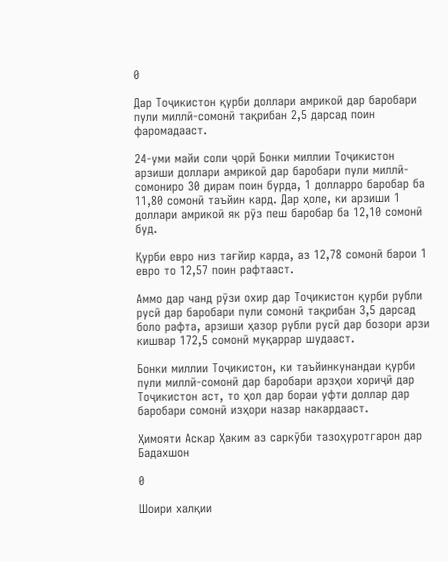0

Дар Тоҷикистон қурби доллари амрикоӣ дар баробари пули миллӣ-сомонӣ тақрибан 2,5 дарсад поин фаромадааст.

24-уми майи соли ҷорӣ Бонки миллии Тоҷикистон арзиши доллари амрикоӣ дар баробари пули миллӣ-сомониро 30 дирам поин бурда, 1 долларро баробар ба 11,80 сомонӣ таъйин кард. Дар ҳоле, ки арзиши 1 доллари амрикоӣ як рӯз пеш баробар ба 12,10 сомонӣ буд.

Қурби евро низ тағйир карда, аз 12,78 сомонӣ барои 1 евро то 12,57 поин рафтааст.

Аммо дар чанд рӯзи охир дар Тоҷикистон қурби рубли русӣ дар баробари пули сомонӣ тақрибан 3,5 дарсад боло рафта, арзиши ҳазор рубли русӣ дар бозори арзи кишвар 172,5 сомонӣ муқаррар шудааст.

Бонки миллии Тоҷикистон, ки таъйинкунандаи қурби пули миллӣ-сомонӣ дар баробари арзҳои хориҷӣ дар Тоҷикистон аст, то ҳол дар бораи уфти доллар дар баробари сомонӣ изҳори назар накардааст.

Ҳимояти Аскар Ҳаким аз саркӯби тазоҳуротгарон дар Бадахшон

0

Шоири халқии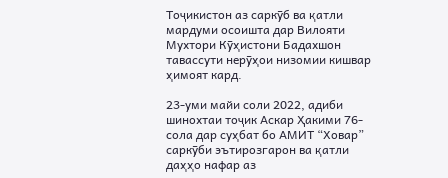Тоҷикистон аз саркӯб ва қатли мардуми осоишта дар Вилояти Мухтори Кӯҳистони Бадахшон тавассути нерӯҳои низомии кишвар ҳимоят кард.

23-уми майи соли 2022, адиби шинохтаи тоҷик Аскар Ҳакими 76-сола дар суҳбат бо АМИТ “Ховар” саркӯби эътирозгарон ва қатли даҳҳо нафар аз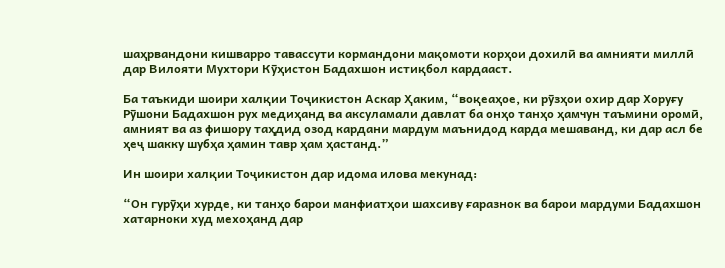шаҳрвандони кишварро тавассути кормандони мақомоти корҳои дохилӣ ва амнияти миллӣ дар Вилояти Мухтори Кӯҳистон Бадахшон истиқбол кардааст.

Ба таъкиди шоири халқии Тоҷикистон Аскар Ҳаким, “воқеаҳое, ки рӯзҳои охир дар Хоруғу Рӯшони Бадахшон рух медиҳанд ва аксуламали давлат ба онҳо танҳо ҳамчун таъмини оромӣ, амният ва аз фишору таҳдид озод кардани мардум маънидод карда мешаванд, ки дар асл бе ҳеҷ шакку шубҳа ҳамин тавр ҳам ҳастанд.”

Ин шоири халқии Тоҷикистон дар идома илова мекунад:

“Он гурӯҳи хурде, ки танҳо барои манфиатҳои шахсиву ғаразнок ва барои мардуми Бадахшон хатарноки худ мехоҳанд дар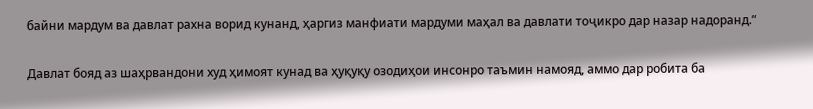байни мардум ва давлат рахна ворид кунанд, ҳаргиз манфиати мардуми маҳал ва давлати тоҷикро дар назар надоранд.”

Давлат бояд аз шаҳрвандони худ ҳимоят кунад ва ҳуқуқу озодиҳои инсонро таъмин намояд, аммо дар робита ба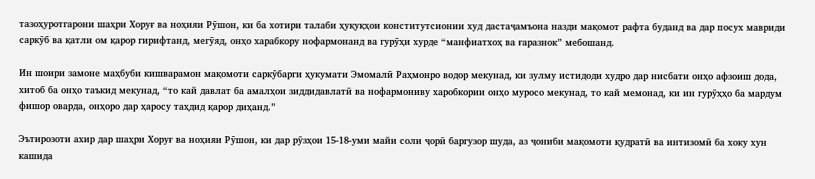тазоҳуротгарони шаҳри Хоруғ ва ноҳияи Рӯшон, ки ба хотири талаби ҳуқуқҳои конститутсионии худ дастаҷамъона назди мақомот рафта буданд ва дар посух мавриди саркӯб ва қатли ом қарор гирифтанд, мегӯяд, онҳо харабкору нофармонанд ва гурӯҳи хурде “манфиатхоҳ ва ғаразнок” мебошанд.

Ин шоири замоне маҳбуби кишварамон мақомоти саркӯбарги ҳукумати Эмомалӣ Раҳмонро водор мекунад, ки зулму истидоди худро дар нисбати онҳо афзоиш дода, хитоб ба онҳо таъкид мекунад, “то кай давлат ба амалҳои зиддидавлатӣ ва нофармониву харобкории онҳо муросо мекунад, то кай мемонад, ки ин гурӯҳҳо ба мардум фишор оварда, онҳоро дар ҳаросу таҳдид қарор диҳанд.”

Эътирозоти ахир дар шаҳри Хоруғ ва ноҳияи Рӯшон, ки дар рӯзҳои 15-18-уми майи соли ҷорӣ баргузор шуда, аз ҷониби мақомоти қудратӣ ва интизомӣ ба хоку хун кашида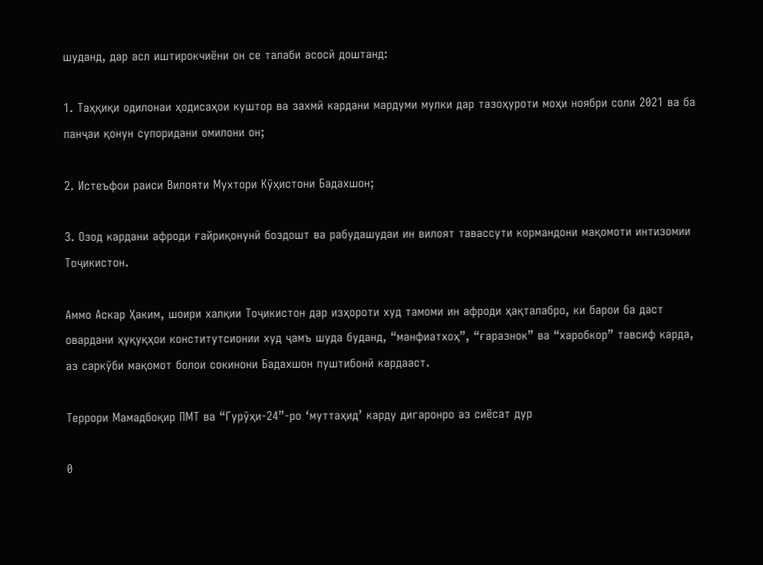шуданд, дар асл иштирокчиёни он се талаби асосӣ доштанд:

1. Таҳқиқи одилонаи ҳодисаҳои куштор ва захмӣ кардани мардуми мулки дар тазоҳуроти моҳи ноябри соли 2021 ва ба панҷаи қонун супоридани омилони он;

2. Истеъфои раиси Вилояти Мухтори Кӯҳистони Бадахшон;

3. Озод кардани афроди ғайриқонунӣ боздошт ва рабудашудаи ин вилоят тавассути кормандони мақомоти интизомии Тоҷикистон.

Аммо Аскар Ҳаким, шоири халқии Тоҷикистон дар изҳороти худ тамоми ин афроди ҳақталабро, ки барои ба даст овардани ҳуқуқҳои конститутсионии худ ҷамъ шуда буданд, “манфиатхоҳ”, “ғаразнок” ва “харобкор” тавсиф карда, аз саркӯби мақомот болои сокинони Бадахшон пуштибонӣ кардааст.

Террори Мамадбоқир ПМТ ва “Гурӯҳи-24”-ро ‘муттаҳид’ карду дигаронро аз сиёсат дур

0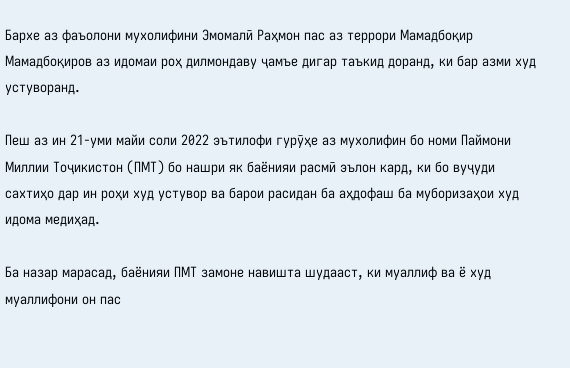Бархе аз фаъолони мухолифини Эмомалӣ Раҳмон пас аз террори Мамадбоқир Мамадбоқиров аз идомаи роҳ дилмондаву ҷамъе дигар таъкид доранд, ки бар азми худ устуворанд.

Пеш аз ин 21-уми майи соли 2022 эътилофи гурӯҳе аз мухолифин бо номи Паймони Миллии Тоҷикистон (ПМТ) бо нашри як баёнияи расмӣ эълон кард, ки бо вуҷуди сахтиҳо дар ин роҳи худ устувор ва барои расидан ба аҳдофаш ба муборизаҳои худ идома медиҳад.

Ба назар марасад, баёнияи ПМТ замоне навишта шудааст, ки муаллиф ва ё худ муаллифони он пас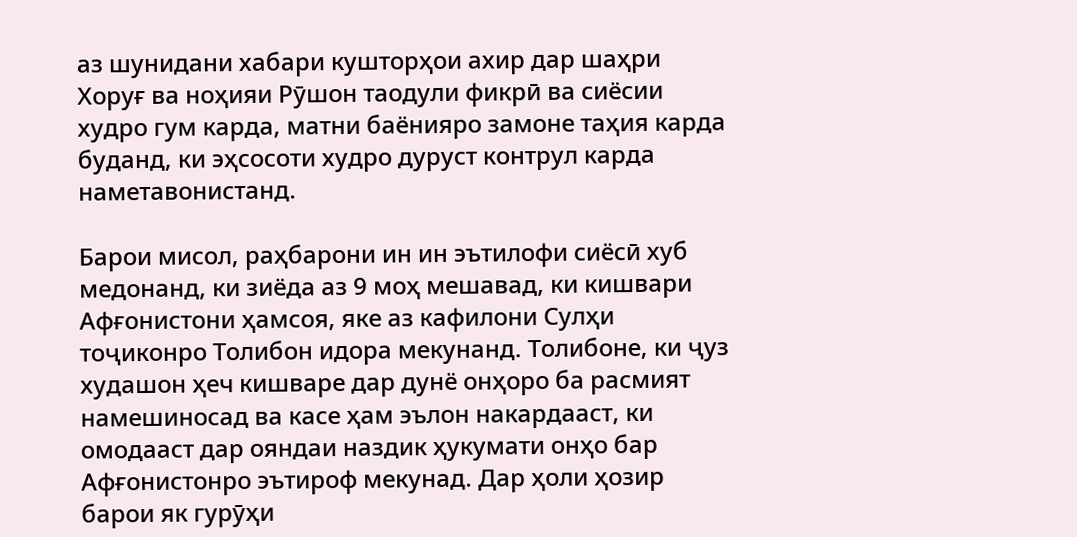аз шунидани хабари кушторҳои ахир дар шаҳри Хоруғ ва ноҳияи Рӯшон таодули фикрӣ ва сиёсии худро гум карда, матни баёнияро замоне таҳия карда буданд, ки эҳсосоти худро дуруст контрул карда наметавонистанд.

Барои мисол, раҳбарони ин ин эътилофи сиёсӣ хуб медонанд, ки зиёда аз 9 моҳ мешавад, ки кишвари Афғонистони ҳамсоя, яке аз кафилони Сулҳи тоҷиконро Толибон идора мекунанд. Толибоне, ки ҷуз худашон ҳеч кишваре дар дунё онҳоро ба расмият намешиносад ва касе ҳам эълон накардааст, ки омодааст дар ояндаи наздик ҳукумати онҳо бар Афғонистонро эътироф мекунад. Дар ҳоли ҳозир барои як гурӯҳи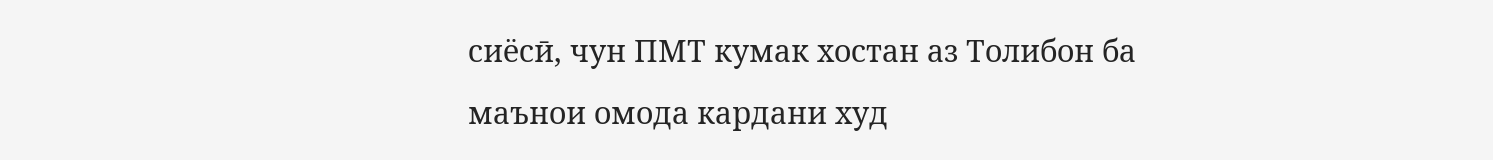сиёсӣ, чун ПМТ кумак хостан аз Толибон ба маънои омода кардани худ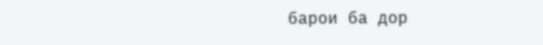барои ба дор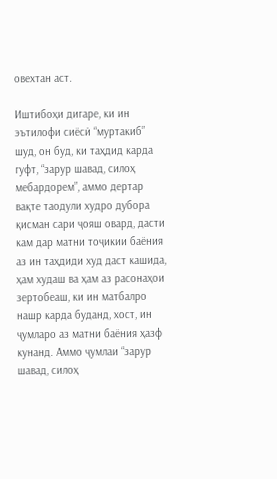овехтан аст.

Иштибоҳи дигаре, ки ин эътилофи сиёсӣ “муртакиб” шуд, он буд, ки таҳдид карда гуфт, “зарур шавад, силоҳ мебардорем”, аммо дертар вақте таодули худро дубора қисман сари ҷояш овард, дасти кам дар матни тоҷикии баёния аз ин таҳдиди худ даст кашида, ҳам худаш ва ҳам аз расонаҳои зертобеаш, ки ин матбалро нашр карда буданд, хост, ин ҷумларо аз матни баёния ҳазф кунанд. Аммо ҷумлаи “зарур шавад, силоҳ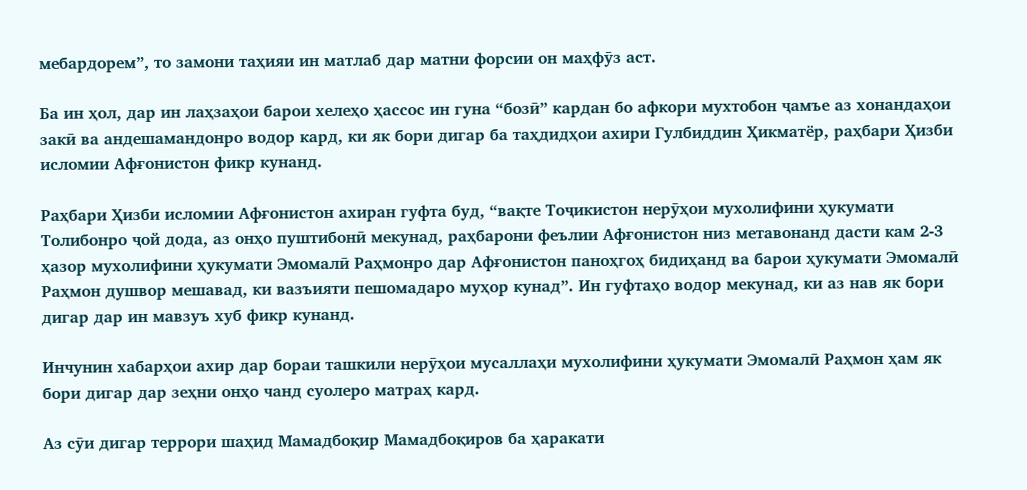мебардорем”, то замони таҳияи ин матлаб дар матни форсии он маҳфӯз аст.

Ба ин ҳол, дар ин лаҳзаҳои барои хелеҳо ҳассос ин гуна “бозӣ” кардан бо афкори мухтобон ҷамъе аз хонандаҳои закӣ ва андешамандонро водор кард, ки як бори дигар ба таҳдидҳои ахири Гулбиддин Ҳикматёр, раҳбари Ҳизби исломии Афғонистон фикр кунанд.

Раҳбари Ҳизби исломии Афғонистон ахиран гуфта буд, “вақте Тоҷикистон нерӯҳои мухолифини ҳукумати Толибонро ҷой дода, аз онҳо пуштибонӣ мекунад, раҳбарони феълии Афғонистон низ метавонанд дасти кам 2-3 ҳазор мухолифини ҳукумати Эмомалӣ Раҳмонро дар Афғонистон паноҳгоҳ бидиҳанд ва барои ҳукумати Эмомалӣ Раҳмон душвор мешавад, ки вазъияти пешомадаро муҳор кунад”. Ин гуфтаҳо водор мекунад, ки аз нав як бори дигар дар ин мавзуъ хуб фикр кунанд.

Инчунин хабарҳои ахир дар бораи ташкили нерӯҳои мусаллаҳи мухолифини ҳукумати Эмомалӣ Раҳмон ҳам як бори дигар дар зеҳни онҳо чанд суолеро матраҳ кард.

Аз сӯи дигар террори шаҳид Мамадбоқир Мамадбоқиров ба ҳаракати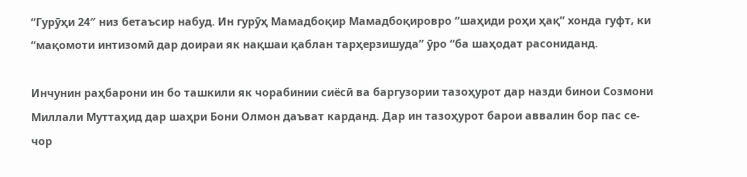“Гурӯҳи 24″ низ бетаъсир набуд. Ин гурӯҳ Мамадбоқир Мамадбоқировро “шаҳиди роҳи ҳақ” хонда гуфт, ки “мақомоти интизомӣ дар доираи як нақшаи қаблан тарҳерзишуда” ӯро “ба шаҳодат расониданд.

Инчунин раҳбарони ин бо ташкили як чорабинии сиёсӣ ва баргузории тазоҳурот дар назди бинои Созмони Миллали Муттаҳид дар шаҳри Бони Олмон даъват карданд. Дар ин тазоҳурот барои аввалин бор пас се-чор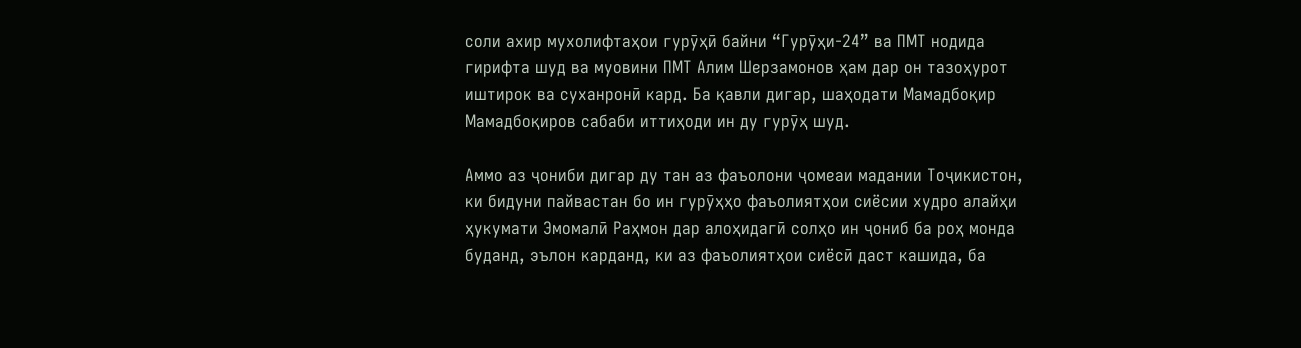соли ахир мухолифтаҳои гурӯҳӣ байни “Гурӯҳи-24” ва ПМТ нодида гирифта шуд ва муовини ПМТ Алим Шерзамонов ҳам дар он тазоҳурот иштирок ва суханронӣ кард. Ба қавли дигар, шаҳодати Мамадбоқир Мамадбоқиров сабаби иттиҳоди ин ду гурӯҳ шуд.

Аммо аз ҷониби дигар ду тан аз фаъолони ҷомеаи мадании Тоҷикистон, ки бидуни пайвастан бо ин гурӯҳҳо фаъолиятҳои сиёсии худро алайҳи ҳукумати Эмомалӣ Раҳмон дар алоҳидагӣ солҳо ин ҷониб ба роҳ монда буданд, эълон карданд, ки аз фаъолиятҳои сиёсӣ даст кашида, ба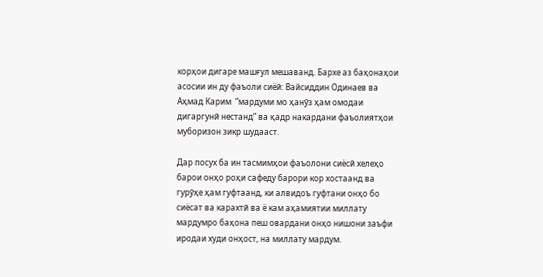корҳои дигаре машғул мешаванд. Бархе аз баҳонаҳои асосии ин ду фаъоли сиёӣ: Вайсиддин Одинаев ва  Аҳмад Карим  “мардуми мо ҳанӯз ҳам омодаи дигаргунӣ нестанд” ва қадр накардани фаъолиятҳои муборизон зикр шудааст.

Дар посух ба ин тасмимҳои фаъолони сиёсӣ хелеҳо барои онҳо роҳи сафеду барори кор хостаанд ва гурӯҳе ҳам гуфтаанд, ки алвидоъ гуфтани онҳо бо сиёсат ва карахтӣ ва ё кам аҳамиятии миллату мардумро баҳона пеш овардани онҳо нишони заъфи иродаи худи онҳост, на миллату мардум.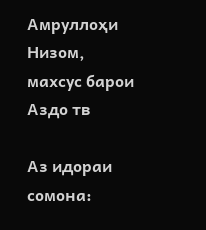Амруллоҳи Низом, махсус барои Аздо тв

Аз идораи сомона: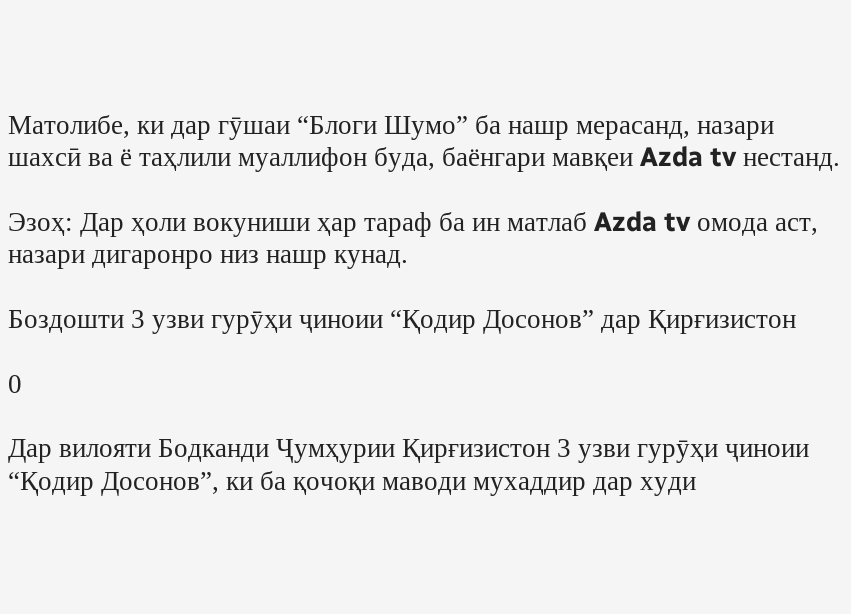Матолибе, ки дар гӯшаи “Блоги Шумо” ба нашр мерасанд, назари шахсӣ ва ё таҳлили муаллифон буда, баёнгари мавқеи Azda tv нестанд.

Эзоҳ: Дар ҳоли вокуниши ҳар тараф ба ин матлаб Azda tv омода аст, назари дигаронро низ нашр кунад.

Боздошти 3 узви гурӯҳи ҷиноии “Қодир Досонов” дар Қирғизистон

0

Дар вилояти Бодканди Ҷумҳурии Қирғизистон 3 узви гурӯҳи ҷиноии “Қодир Досонов”, ки ба қочоқи маводи мухаддир дар худи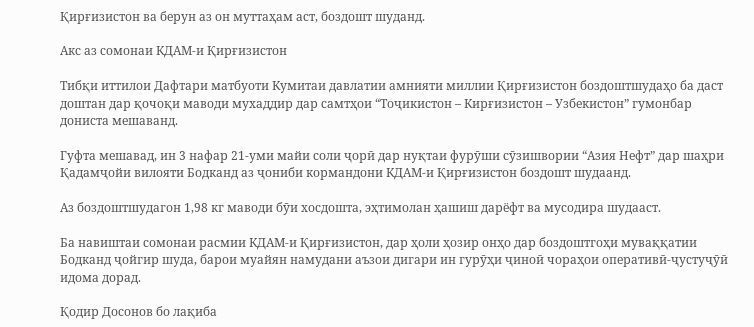Қирғизистон ва берун аз он муттаҳам аст, боздошт шуданд.

Акс аз сомонаи КДАМ-и Қирғизистон

Тибқи иттилои Дафтари матбуоти Кумитаи давлатии амнияти миллии Қирғизистон боздоштшудаҳо ба даст доштан дар қочоқи маводи мухаддир дар самтҳои “Тоҷикистон – Кирғизистон – Узбекистон” гумонбар дониста мешаванд.

Гуфта мешавад, ин 3 нафар 21-уми майи соли ҷорӣ дар нуқтаи фурӯши сӯзишвории “Азия Нефт” дар шаҳри Қадамҷойи вилояти Бодканд аз ҷониби кормандони КДАМ-и Қирғизистон боздошт шудаанд.

Аз боздоштшудагон 1,98 кг маводи бӯи хосдошта, эҳтимолан ҳашиш дарёфт ва мусодира шудааст.

Ба навиштаи сомонаи расмии КДАМ-и Қирғизистон, дар ҳоли ҳозир онҳо дар боздоштгоҳи муваққатии Бодканд ҷойгир шуда, барои муайян намудани аъзои дигари ин гурӯҳи ҷиноӣ чораҳои оперативӣ-ҷустуҷӯӣ идома дорад.

Қодир Досонов бо лақиба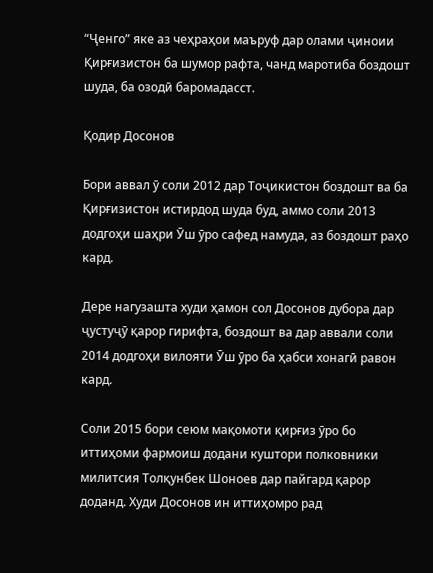“Ҷенго” яке аз чеҳраҳои маъруф дар олами ҷиноии Қирғизистон ба шумор рафта, чанд маротиба боздошт шуда, ба озодӣ баромадасст.

Қодир Досонов

Бори аввал ӯ соли 2012 дар Тоҷикистон боздошт ва ба Қирғизистон истирдод шуда буд, аммо соли 2013 додгоҳи шаҳри Ӯш ӯро сафед намуда, аз боздошт раҳо кард.

Дере нагузашта худи ҳамон сол Досонов дубора дар ҷустуҷӯ қарор гирифта, боздошт ва дар аввали соли 2014 додгоҳи вилояти Ӯш ӯро ба ҳабси хонагӣ равон кард.

Соли 2015 бори сеюм мақомоти қирғиз ӯро бо иттиҳоми фармоиш додани куштори полковники милитсия Толқунбек Шоноев дар пайгард қарор доданд. Худи Досонов ин иттиҳомро рад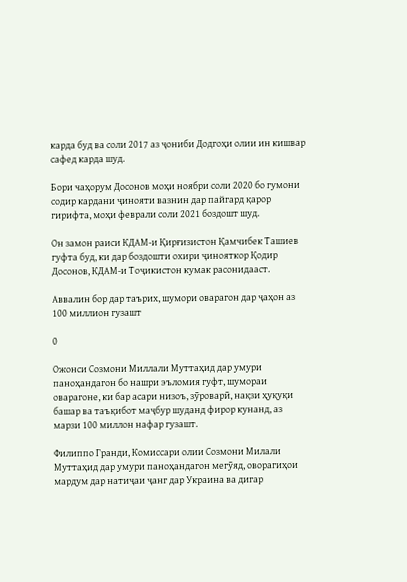карда буд ва соли 2017 аз ҷониби Додгоҳи олии ин кишвар сафед карда шуд.

Бори чаҳорум Досонов моҳи ноябри соли 2020 бо гумони содир кардани ҷинояти вазнин дар пайгард қарор гирифта, моҳи феврали соли 2021 боздошт шуд.

Он замон раиси КДАМ-и Қирғизистон Қамчибек Ташиев гуфта буд, ки дар боздошти охири ҷинояткор Қодир Досонов, КДАМ-и Тоҷикистон кумак расонидааст.

Аввалин бор дар таърих, шумори оварагон дар ҷаҳон аз 100 миллион гузашт

0

Ожонси Созмони Миллали Муттаҳид дар умури паноҳандагон бо нашри эъломия гуфт, шумораи оварагоне, ки бар асари низоъ, зӯроварӣ, нақзи ҳуқуқи башар ва таъқибот маҷбур шуданд фирор кунанд, аз марзи 100 миллон нафар гузашт.

Филиппо Гранди, Комиссари олии Созмони Милали Муттаҳид дар умури паноҳандагон мегӯяд, оворагиҳои мардум дар натиҷаи ҷанг дар Украина ва дигар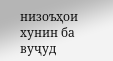низоъҳои хунин ба вуҷуд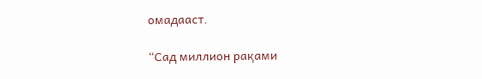омадааст.

“Сад миллион рақами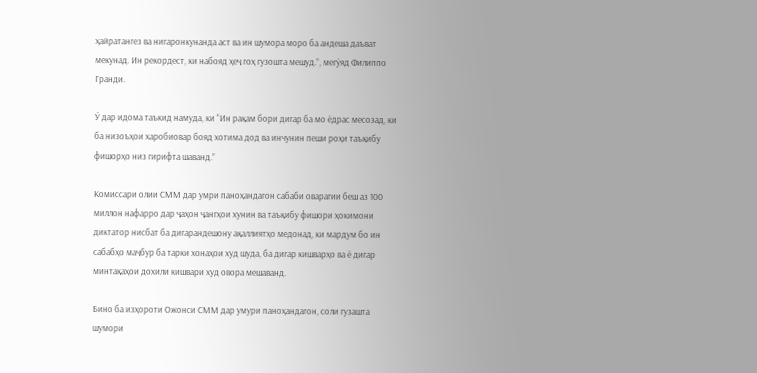ҳайратангез ва нигаронкунанда аст ва ин шумора моро ба андеша даъват мекунад. Ин рекордест, ки набояд ҳеҷ гоҳ гузошта мешуд.”, мегӯяд Филиппо Гранди.

Ӯ дар идома таъкид намуда, ки “Ин рақам бори дигар ба мо ёдрас месозад, ки ба низоъҳои харобиовар бояд хотима дод ва инчунин пеши роҳи таъқибу фишорҳо низ гирифта шаванд.”

Комиссари олии СММ дар умри паноҳандагон сабаби оварагии беш аз 100 миллон нафарро дар ҷаҳон ҷангҳои хунин ва таъқибу фишори ҳокимони диктатор нисбат ба дигарандешону ақаллиятҳо медонад, ки мардум бо ин сабабҳо маҷбур ба тарки хонаҳои худ шуда, ба дигар кишварҳо ва ё дигар минтақаҳои дохили кишвари худ овора мешаванд.

Бино ба изҳороти Ожонси СММ дар умури паноҳандагон, соли гузашта шумори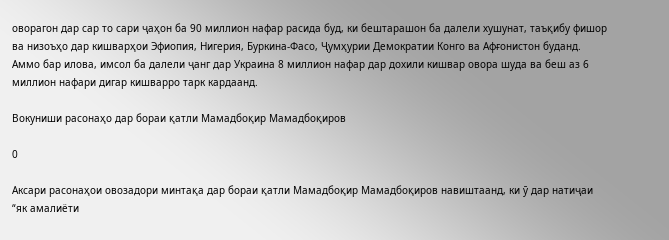оворагон дар сар то сари ҷаҳон ба 90 миллион нафар расида буд, ки бештарашон ба далели хушунат, таъқибу фишор ва низоъҳо дар кишварҳои Эфиопия, Нигерия, Буркина-Фасо, Ҷумҳурии Демократии Конго ва Афғонистон буданд. Аммо бар илова, имсол ба далели ҷанг дар Украина 8 миллион нафар дар дохили кишвар овора шуда ва беш аз 6 миллион нафари дигар кишварро тарк кардаанд.

Вокуниши расонаҳо дар бораи қатли Мамадбоқир Мамадбоқиров

0

Аксари расонаҳои овозадори минтақа дар бораи қатли Мамадбоқир Мамадбоқиров навиштаанд, ки ӯ дар натиҷаи “як амалиёти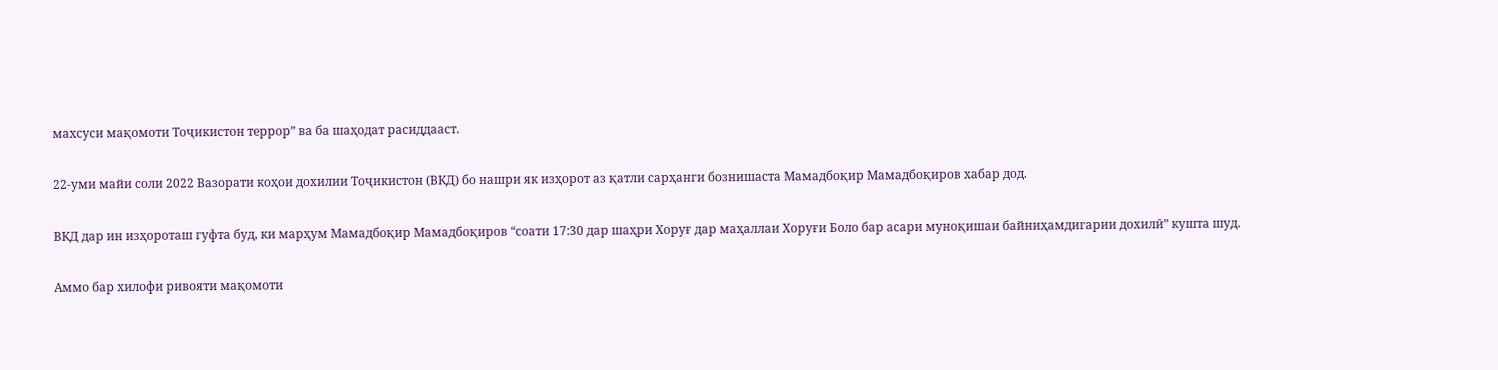махсуси мақомоти Тоҷикистон террор” ва ба шаҳодат расиддааст.

22-уми майи соли 2022 Вазорати коҳои дохилии Тоҷикистон (ВКД) бо нашри як изҳорот аз қатли сарҳанги бознишаста Мамадбоқир Мамадбоқиров хабар дод.

ВКД дар ин изҳороташ гуфта буд, ки марҳум Мамадбоқир Мамадбоқиров “соати 17:30 дар шаҳри Хоруғ дар маҳаллаи Хоруғи Боло бар асари муноқишаи байниҳамдигарии дохилӣ” кушта шуд.

Аммо бар хилофи ривояти мақомоти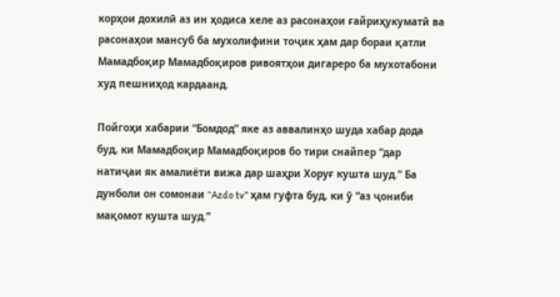корҳои дохилӣ аз ин ҳодиса хеле аз расонаҳои ғайриҳукуматӣ ва расонаҳои мансуб ба мухолифини тоҷик ҳам дар бораи қатли Мамадбоқир Мамадбоқиров ривоятҳои дигареро ба мухотабони худ пешниҳод кардаанд.

Пойгоҳи хабарии “Бомдод” яке аз аввалинҳо шуда хабар дода буд, ки Мамадбоқир Мамадбоқиров бо тири снайпер “дар натиҷаи як амалиёти вижа дар шаҳри Хоруғ кушта шуд.” Ба дунболи он сомонаи “Azdo tv” ҳам гуфта буд, ки ӯ “аз ҷониби мақомот кушта шуд.”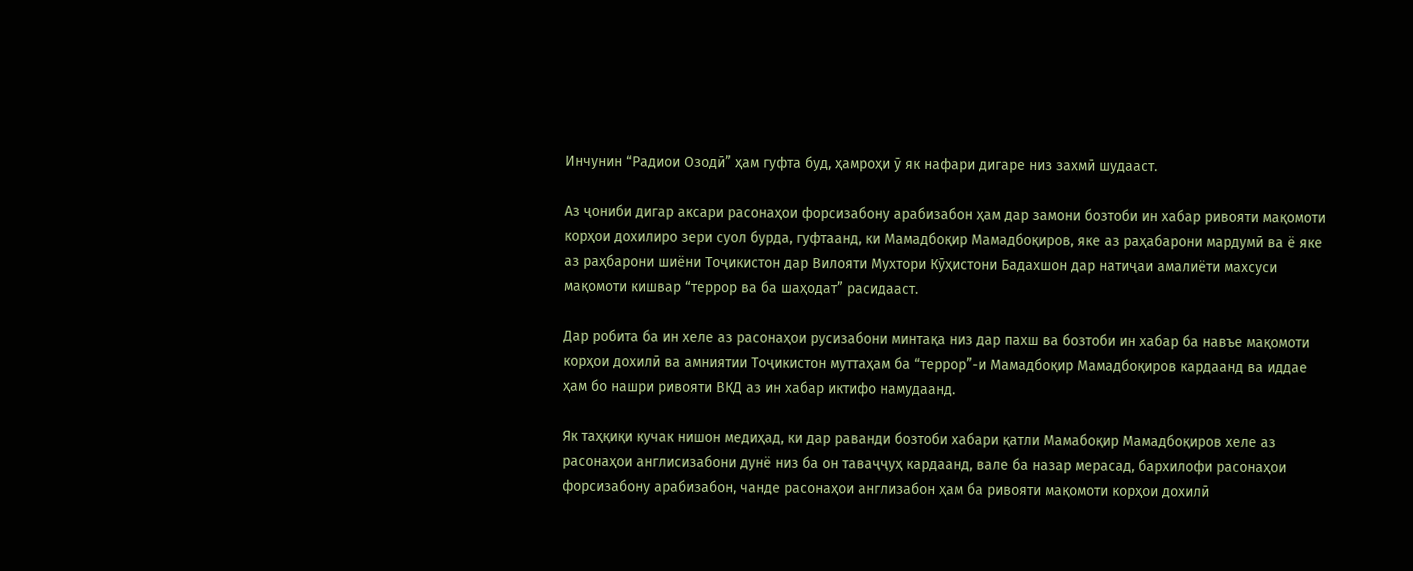Инчунин “Радиои Озодӣ” ҳам гуфта буд, ҳамроҳи ӯ як нафари дигаре низ захмӣ шудааст.

Аз ҷониби дигар аксари расонаҳои форсизабону арабизабон ҳам дар замони бозтоби ин хабар ривояти мақомоти корҳои дохилиро зери суол бурда, гуфтаанд, ки Мамадбоқир Мамадбоқиров, яке аз раҳабарони мардумӣ ва ё яке аз раҳбарони шиёни Тоҷикистон дар Вилояти Мухтори Кӯҳистони Бадахшон дар натиҷаи амалиёти махсуси мақомоти кишвар “террор ва ба шаҳодат” расидааст.

Дар робита ба ин хеле аз расонаҳои русизабони минтақа низ дар пахш ва бозтоби ин хабар ба навъе мақомоти корҳои дохилӣ ва амниятии Тоҷикистон муттаҳам ба “террор”-и Мамадбоқир Мамадбоқиров кардаанд ва иддае ҳам бо нашри ривояти ВКД аз ин хабар иктифо намудаанд.

Як таҳқиқи кучак нишон медиҳад, ки дар раванди бозтоби хабари қатли Мамабоқир Мамадбоқиров хеле аз расонаҳои англисизабони дунё низ ба он таваҷҷуҳ кардаанд, вале ба назар мерасад, бархилофи расонаҳои форсизабону арабизабон, чанде расонаҳои англизабон ҳам ба ривояти мақомоти корҳои дохилӣ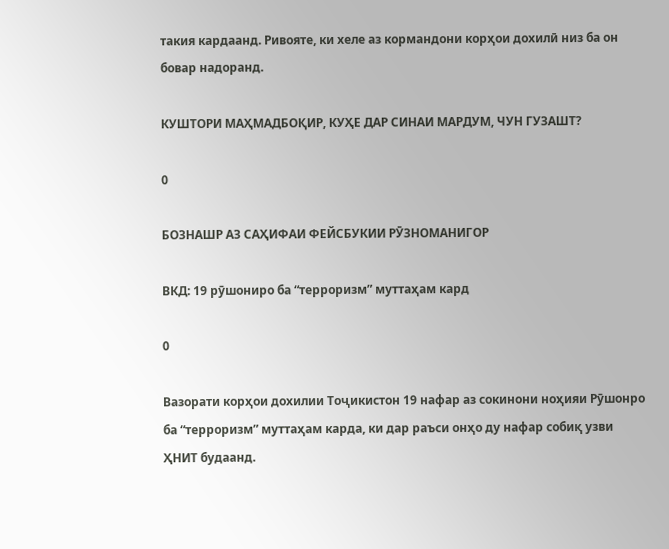такия кардаанд. Ривояте, ки хеле аз кормандони корҳои дохилӣ низ ба он бовар надоранд.

КУШТОРИ МАҲМАДБОҚИР, КУҲЕ ДАР СИНАИ МАРДУМ, ЧУН ГУЗАШТ?

0

БОЗНАШР АЗ САҲИФАИ ФЕЙСБУКИИ РӮЗНОМАНИГОР

ВКД: 19 рӯшониро ба “терроризм” муттаҳам кард

0

Вазорати корҳои дохилии Тоҷикистон 19 нафар аз сокинони ноҳияи Рӯшонро ба “терроризм” муттаҳам карда, ки дар раъси онҳо ду нафар собиқ узви ҲНИТ будаанд.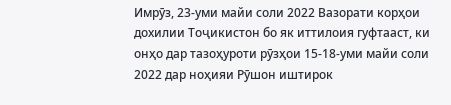Имрӯз, 23-уми майи соли 2022 Вазорати корҳои дохилии Тоҷикистон бо як иттилоия гуфтааст, ки онҳо дар тазоҳуроти рӯзҳои 15-18-уми майи соли 2022 дар ноҳияи Рӯшон иштирок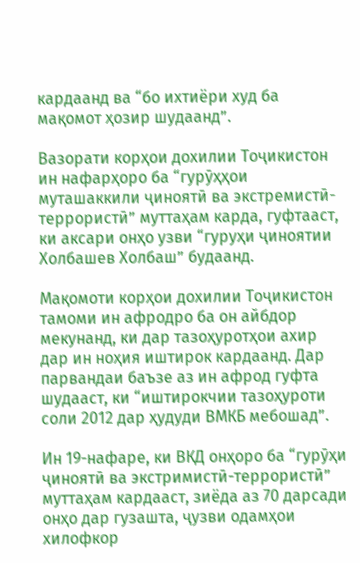кардаанд ва “бо ихтиёри худ ба мақомот ҳозир шудаанд”.

Вазорати корҳои дохилии Тоҷикистон ин нафарҳоро ба “гурӯҳҳои муташаккили ҷиноятӣ ва экстремистӣ-террористӣ” муттаҳам карда, гуфтааст, ки аксари онҳо узви “гуруҳи ҷиноятии Холбашев Холбаш” будаанд.

Мақомоти корҳои дохилии Тоҷикистон тамоми ин афродро ба он айбдор мекунанд, ки дар тазоҳуротҳои ахир дар ин ноҳия иштирок кардаанд. Дар парвандаи баъзе аз ин афрод гуфта шудааст, ки “иштирокчии тазоҳуроти соли 2012 дар ҳудуди ВМКБ мебошад”.

Ин 19-нафаре, ки ВКД онҳоро ба “гурӯҳи ҷиноятӣ ва экстримистӣ-террористӣ” муттаҳам кардааст, зиёда аз 70 дарсади онҳо дар гузашта, ҷузви одамҳои хилофкор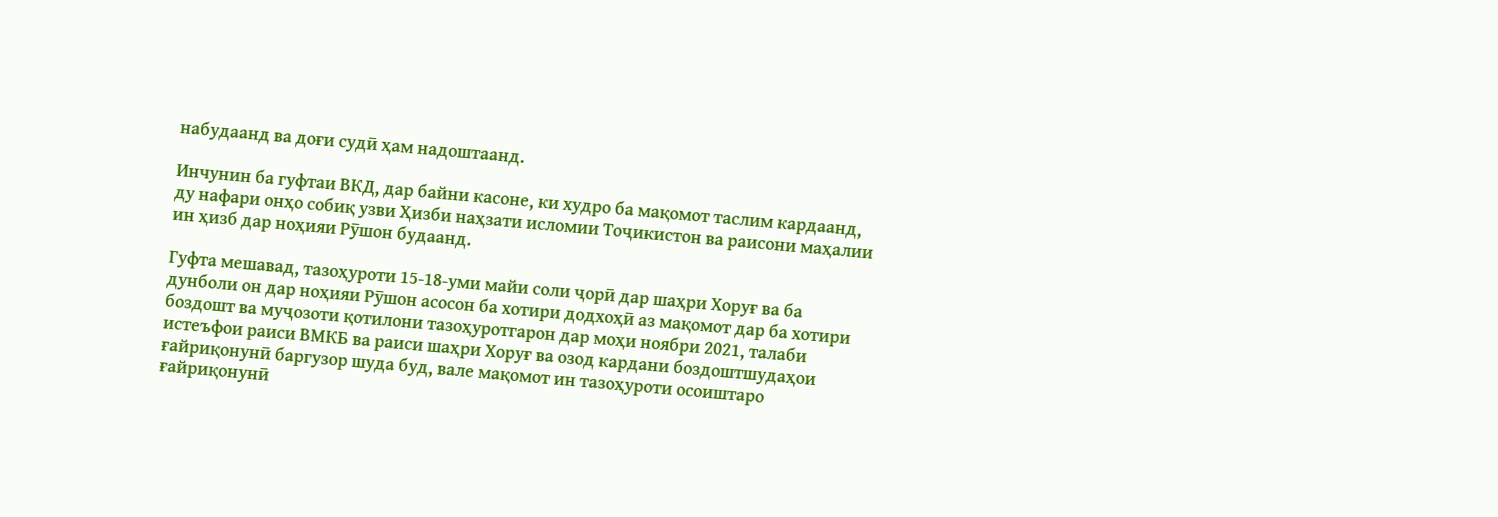набудаанд ва доғи судӣ ҳам надоштаанд.

Инчунин ба гуфтаи ВКД, дар байни касоне, ки худро ба мақомот таслим кардаанд, ду нафари онҳо собиқ узви Ҳизби наҳзати исломии Тоҷикистон ва раисони маҳалии ин ҳизб дар ноҳияи Рӯшон будаанд.

Гуфта мешавад, тазоҳуроти 15-18-уми майи соли ҷорӣ дар шаҳри Хоруғ ва ба дунболи он дар ноҳияи Рӯшон асосон ба хотири додхоҳӣ аз мақомот дар ба хотири боздошт ва муҷозоти қотилони тазоҳуротгарон дар моҳи ноябри 2021, талаби истеъфои раиси ВМКБ ва раиси шаҳри Хоруғ ва озод кардани боздоштшудаҳои ғайриқонунӣ баргузор шуда буд, вале мақомот ин тазоҳуроти осоиштаро ғайриқонунӣ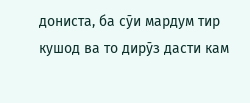дониста, ба сӯи мардум тир кушод ва то дирӯз дасти кам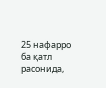25 нафарро ба қатл расонида,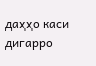даҳҳо каси дигарро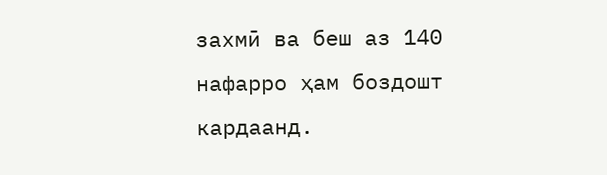захмӣ ва беш аз 140 нафарро ҳам боздошт кардаанд.